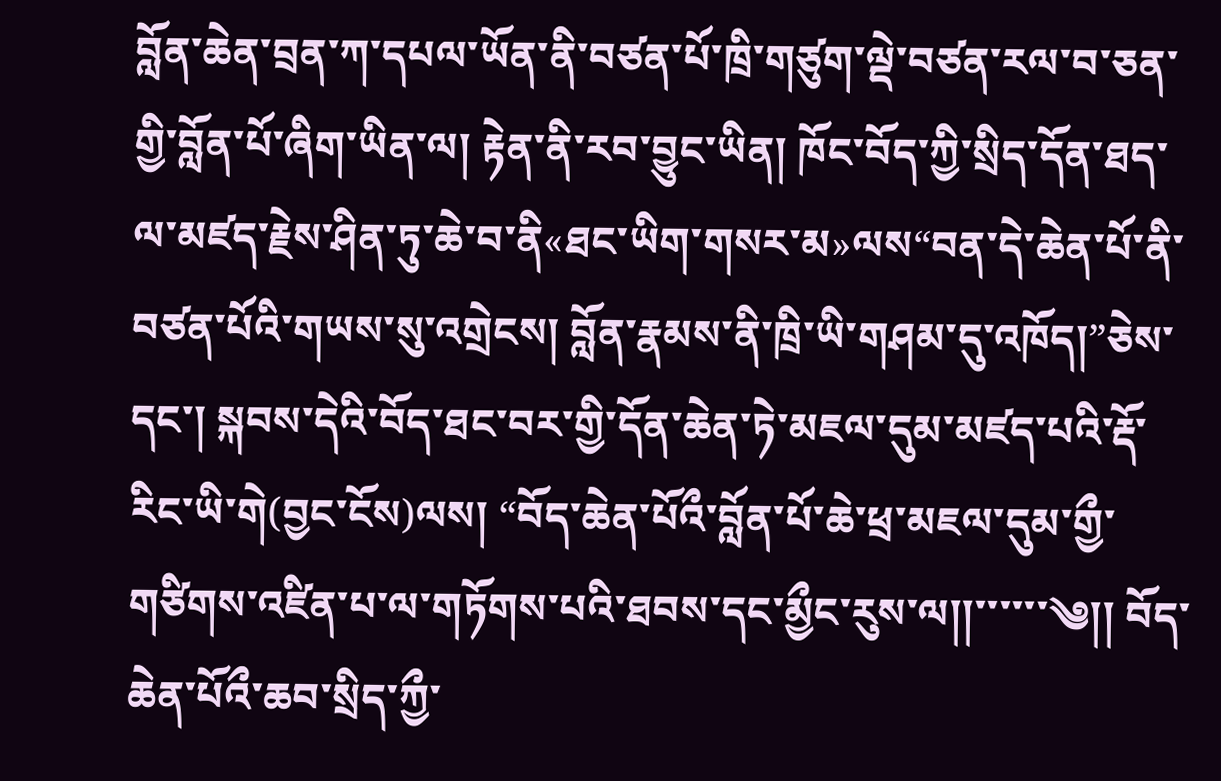བློན་ཆེན་བྲན་ཀ་དཔལ་ཡོན་ནི་བཙན་པོ་ཁྲི་གཙུག་ལྡེ་བཙན་རལ་བ་ཅན་གྱི་བློན་པོ་ཞིག་ཡིན་ལ། རྟེན་ནི་རབ་བྱུང་ཡིན། ཁོང་བོད་ཀྱི་སྲིད་དོན་ཐད་ལ་མཛད་རྗེས་ཤིན་ཏུ་ཆེ་བ་ནི«ཐང་ཡིག་གསར་མ»ལས“བན་དེ་ཆེན་པོ་ནི་བཙན་པོའི་གཡས་སུ་འགྲེངས། བློན་རྣམས་ནི་ཁྲི་ཡི་གཤམ་དུ་འཁོད།”ཅེས་དང་། སྐབས་དེའི་བོད་ཐང་བར་གྱི་དོན་ཆེན་ཏེ་མཇལ་དུམ་མཛད་པའི་རྡོ་རིང་ཡི་གེ(བྱང་ངོས)ལས། “བོད་ཆེན་པོའྀ་བློན་པོ་ཆེ་ཕྲ་མཇལ་དུམ་གྱྀ་གཙིགས་འཛིན་པ་ལ་གཏོགས་པའི་ཐབས་དང་མྱྀང་རུས་ལ།།་་་་་་༄།། བོད་ཆེན་པོའྀ་ཆབ་སྲིད་ཀྱྀ་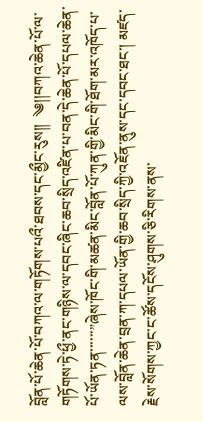བློན་པོ་ཆེན་པོ་བཀའ་ལ་གཏོགས་པའྀ་ཐབས་དང་མྱྀང་རུས།།  ༄།།བཀའ་ཆེན་པོ་ལ་གཏོགས་ཏེ་ཕྱྀ་ནང་གཉིས་ལ་དབང་ཞིང་ཆབ་སྲིད་འཛིན་པ་བན་དེ་ཆེན་པོ་དཔལ་ཆེན་པོ་ཡོན་ཏན་་་་་་”ཞེས་ཁོང་གི་མཚན་མིང་བློན་པོ་ཀུན་གྱི་མིང་གི་ཐོག་མར་འཁོད་པ་ལས་བློན་ཆེན་བྲན་ཀ་དཔལ་ཡོན་གྱི་ཆབ་སྲིད་ཀྱི་འཇོན་ནུས་དང་དབང་ཐང་། མཛད་རྗེས་སོགས་ཀྱང་ང་ཚོས་དངོས་ཤུགས་ཅི་རིགས་ནས་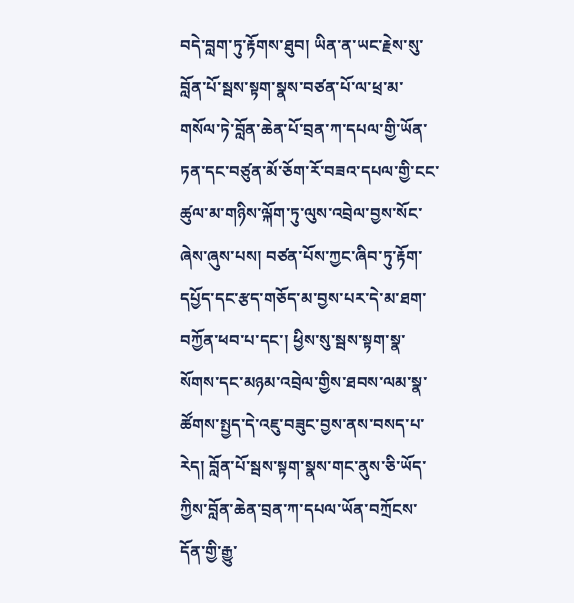བདེ་བླག་ཏུ་རྟོགས་ཐུབ། ཡིན་ན་ཡང་རྗེས་སུ་བློན་པོ་སྦས་སྟག་སྣས་བཙན་པོ་ལ་ཕྲ་མ་གསོལ་ཏེ་བློན་ཆེན་པོ་བྲན་ཀ་དཔལ་གྱི་ཡོན་ཏན་དང་བཙུན་མོ་ཅོག་རོ་བཟའ་དཔལ་གྱི་ངང་ཚུལ་མ་གཉིས་ལྐོག་ཏུ་ལུས་འབྲེལ་བྱས་སོང་ཞེས་ཞུས་པས། བཙན་པོས་ཀྱང་ཞིབ་ཏུ་རྟོག་དཔྱོད་དང་རྩད་གཅོད་མ་བྱས་པར་དེ་མ་ཐག་བཀྱོན་ཕབ་པ་དང་། ཕྱིས་སུ་སྦས་སྟག་སྣ་སོགས་དང་མཉམ་འབྲེལ་གྱིས་ཐབས་ལམ་སྣ་ཚོགས་སྤྱད་དེ་འཇུ་བཟུང་བྱས་ནས་བསད་པ་རེད། བློན་པོ་སྦས་སྟག་སྣས་གང་ནུས་ཅི་ཡོད་ཀྱིས་བློན་ཆེན་བྲན་ཀ་དཔལ་ཡོན་བཀྲོངས་དོན་གྱི་རྒྱུ་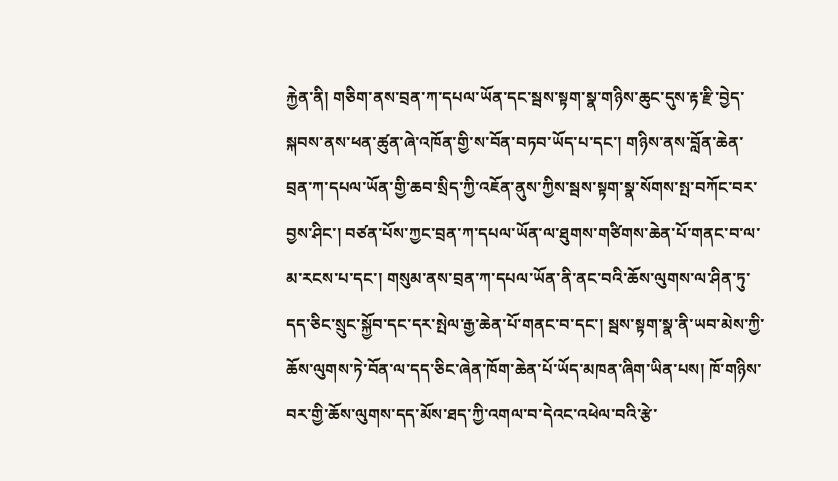རྐྱེན་ནི། གཅིག་ནས་བྲན་ཀ་དཔལ་ཡོན་དང་སྦས་སྟག་སྣ་གཉིས་ཆུང་དུས་རྟ་རྫི་བྱེད་སྐབས་ནས་ཕན་ཚུན་ཞེ་འཁོན་གྱི་ས་བོན་བཏབ་ཡོད་པ་དང་། གཉིས་ནས་བློན་ཆེན་བྲན་ཀ་དཔལ་ཡོན་གྱི་ཆབ་སྲིད་ཀྱི་འཇོན་ནུས་ཀྱིས་སྦས་སྟག་སྣ་སོགས་སྤ་བཀོང་བར་བྱས་ཤིང་། བཙན་པོས་ཀྱང་བྲན་ཀ་དཔལ་ཡོན་ལ་ཐུགས་གཙིགས་ཆེན་པོ་གནང་བ་ལ་མ་རངས་པ་དང་། གསུམ་ནས་བྲན་ཀ་དཔལ་ཡོན་ནི་ནང་བའི་ཆོས་ལུགས་ལ་ཤིན་ཏུ་དད་ཅིང་སྲུང་སྐྱོབ་དང་དར་སྤེལ་རྒྱ་ཆེན་པོ་གནང་བ་དང་། སྦས་སྟག་སྣ་ནི་ཡབ་མེས་ཀྱི་ཆོས་ལུགས་ཏེ་བོན་ལ་དད་ཅིང་ཞེན་ཁོག་ཆེན་པོ་ཡོད་མཁན་ཞིག་ཡིན་པས། ཁོ་གཉིས་བར་གྱི་ཆོས་ལུགས་དད་མོས་ཐད་ཀྱི་འགལ་བ་དེའང་འཕེལ་བའི་རྩེ་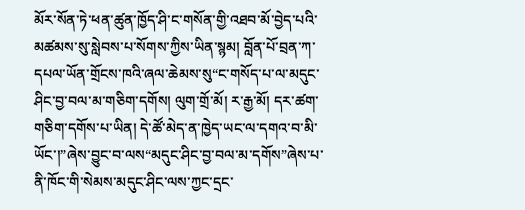མོར་སོན་ཏེ་ཕན་ཚུན་ཁྱོད་ཤི་ང་གསོན་གྱི་འཐབ་མོ་བྱེད་པའི་མཚམས་སུ་སླེབས་པ་སོགས་ཀྱིས་ཡིན་སྙམ། བློན་པོ་བྲན་ཀ་དཔལ་ཡོན་གྲོངས་ཁའི་ཞལ་ཆེམས་སུ“ང་གསོད་པ་ལ་མདུང་ཤིང་བྱ་བལ་མ་གཅིག་དགོས། ལུག་གྲོ་མོ། ར་རྒྱ་མོ། དར་ཚག་གཅིག་དགོས་པ་ཡིན། དེ་ཚོ་མེད་ན་ཁྱེད་ཡང་ལ་དགའ་བ་མི་ཡོང་།”ཞེས་བྱུང་བ་ལས“མདུང་ཤིང་བྱ་བལ་མ་དགོས”ཞེས་པ་ནི་ཁོང་གི་སེམས་མདུང་ཤིང་ལས་ཀྱང་དྲང་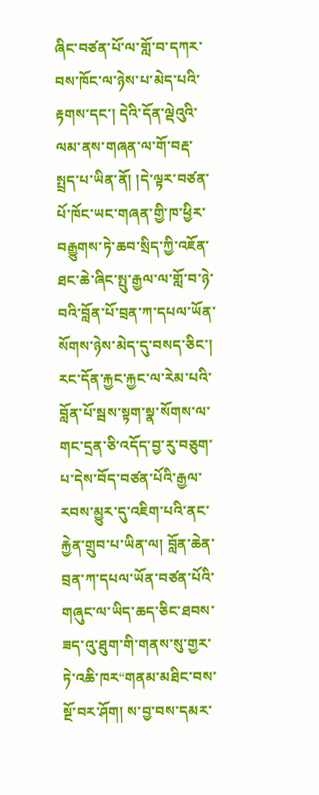ཞིང་བཙན་པོ་ལ་གློ་བ་དཀར་བས་ཁོང་ལ་ཉེས་པ་མེད་པའི་རྟགས་དང་། དེའི་དོན་ལྡེའུའི་ལམ་ནས་གཞན་ལ་གོ་བརྡ་སྤྲད་པ་ཡིན་ནོ། །དེ་ལྟར་བཙན་པོ་ཁོང་ཡང་གཞན་གྱི་ཁ་ཕྱིར་བརྒྱུགས་ཏེ་ཆབ་སྲིད་ཀྱི་འཇོན་ཐང་ཆེ་ཞིང་སྤུ་རྒྱལ་ལ་གློ་བ་ཉེ་བའི་བློན་པོ་བྲན་ཀ་དཔལ་ཡོན་སོགས་ཉེས་མེད་དུ་བསད་ཅིང་། རང་དོན་རྐྱང་རྐྱང་ལ་རེམ་པའི་བློན་པོ་སྦས་སྟག་སྣ་སོགས་ལ་གང་དྲན་ཅི་འདོད་བྱ་རུ་བཅུག་པ་དེས་བོད་བཙན་པོའི་རྒྱལ་རབས་མྱུར་དུ་འཇིག་པའི་ནང་རྐྱེན་གྲུབ་པ་ཡིན་ལ། བློན་ཆེན་བྲན་ཀ་དཔལ་ཡོན་བཙན་པོའི་གཞུང་ལ་ཡིད་ཆད་ཅིང་ཐབས་ཟད་འུ་ཐུག་གི་གནས་སུ་གྱར་ཏེ་འཆི་ཁར“གནམ་མཐིང་བས་སྔོ་བར་ཤོག། ས་བྱ་བས་དམར་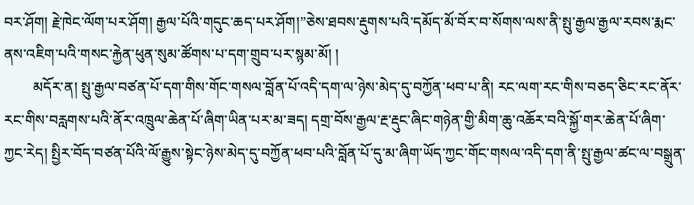བར་ཤོག། རྗེ་ཁེང་ལོག་པར་ཤོག། རྒྱལ་པོའི་གདུང་ཆད་པར་ཤོག།”ཅེས་ཐབས་རྡུགས་པའི་དམོད་མོ་བོར་བ་སོགས་ལས་ནི་སྤུ་རྒྱལ་རྒྱལ་རབས་རྨང་ནས་འཇིག་པའི་གསང་རྐྱེན་ཕུན་སུམ་ཚོགས་པ་དག་གྲུབ་པར་སྙམ་མོ། །
        མདོར་ན། སྤུ་རྒྱལ་བཙན་པོ་དག་གིས་གོང་གསལ་བློན་པོ་འདི་དག་ལ་ཉེས་མེད་དུ་བཀྱོན་ཕབ་པ་ནི། རང་ལག་རང་གིས་བཅད་ཅིང་རང་ནོར་རང་གིས་བརླགས་པའི་ནོར་འཁྲུལ་ཆེན་པོ་ཞིག་ཡིན་པར་མ་ཟད། དགྲ་བོས་རྒྱལ་རྔ་རྡུང་ཞིང་གཉེན་གྱི་མིག་ཆུ་འཆོར་བའི་སྐྱོ་གར་ཆེན་པོ་ཞིག་ཀྱང་རེད། སྤྱིར་བོད་བཙན་པོའི་ལོ་རྒྱུས་སྟེང་ཉེས་མེད་དུ་བཀྱོན་ཕབ་པའི་བློན་པོ་དུ་མ་ཞིག་ཡོད་ཀྱང་གོང་གསལ་འདི་དག་ནི་སྤུ་རྒྱལ་ཚང་ལ་བསྒྲུན་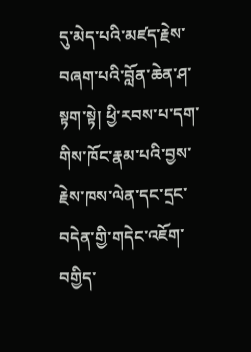དུ་མེད་པའི་མཛད་རྗེས་བཞག་པའི་བློན་ཆེན་ཤ་སྟག་སྟེ། ཕྱི་རབས་པ་དག་གིས་ཁོང་རྣམ་པའི་བྱས་རྗེས་ཁས་ལེན་དང་དྲང་བདེན་གྱི་གདེང་འཇོག་བགྱིད་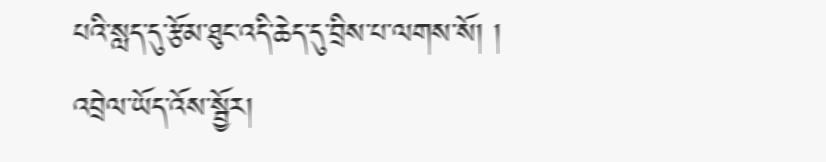པའི་སླད་དུ་རྩོམ་ཐུང་འདི་ཆེད་དུ་བྲིས་པ་ལགས་སོ། །
འབྲེལ་ཡོད་འོས་སྦྱོར།